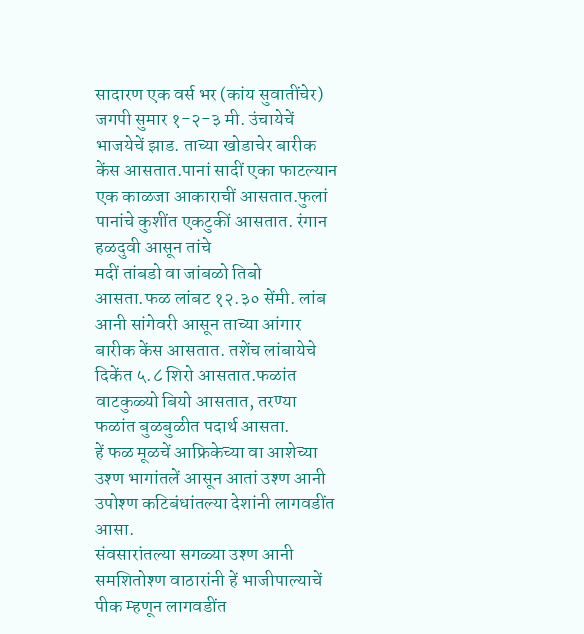सादारण एक वर्स भर (कांय सुवातींचेर) जगपी सुमार १-२-३ मी. उंचायेचें भाजयेचें झाड. ताच्या खोडाचेर बारीक केंस आसतात.पानां सादीं एका फाटल्यान एक काळजा आकाराचीं आसतात.फुलां पानांचे कुशींत एकटुकीं आसतात. रंगान हळदुवी आसून तांचे
मदीं तांबडो वा जांबळो तिबो आसता.फळ लांबट १२.३० सेंमी. लांब आनी सांगेवरी आसून ताच्या आंगार बारीक केंस आसतात. तशेंच लांबायेचे दिकेंत ५.८ शिरो आसतात.फळांत वाटकुळ्यो बियो आसतात, तरण्या फळांत बुळबुळीत पदार्थ आसता.
हें फळ मूळचें आफ्रिकेच्या वा आशेच्या उश्ण भागांतलें आसून आतां उश्ण आनी उपोश्ण कटिबंधांतल्या देशांनी लागवडींत आसा.
संवसारांतल्या सगळ्या उश्ण आनी समशितोश्ण वाठारांनी हें भाजीपाल्याचें पीक म्हणून लागवडींत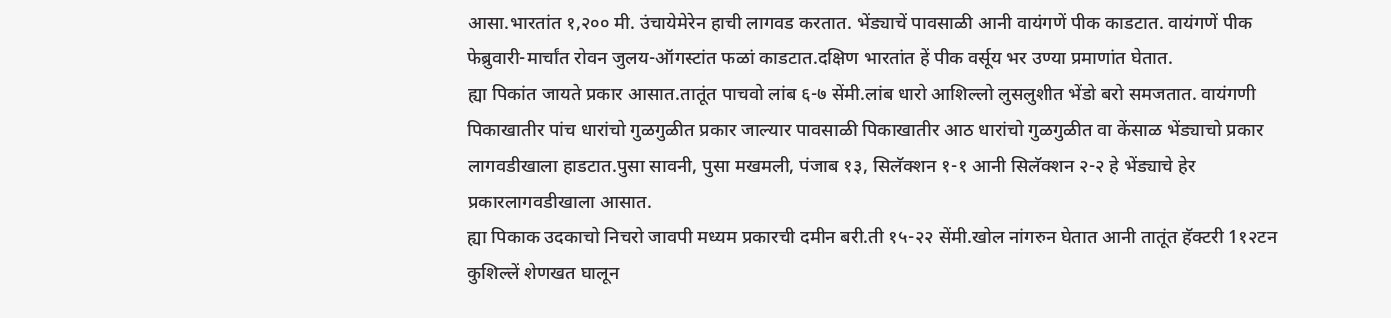आसा.भारतांत १,२०० मी. उंचायेमेरेन हाची लागवड करतात. भेंड्याचें पावसाळी आनी वायंगणें पीक काडटात. वायंगणें पीक फेब्रुवारी-मार्चांत रोवन जुलय-ऑगस्टांत फळां काडटात.दक्षिण भारतांत हें पीक वर्सूय भर उण्या प्रमाणांत घेतात.
ह्या पिकांत जायते प्रकार आसात.तातूंत पाचवो लांब ६-७ सेंमी.लांब धारो आशिल्लो लुसलुशीत भेंडो बरो समजतात. वायंगणी पिकाखातीर पांच धारांचो गुळगुळीत प्रकार जाल्यार पावसाळी पिकाखातीर आठ धारांचो गुळगुळीत वा केंसाळ भेंड्याचो प्रकार लागवडीखाला हाडटात.पुसा सावनी, पुसा मखमली, पंजाब १३, सिलॅक्शन १-१ आनी सिलॅक्शन २-२ हे भेंड्याचे हेर प्रकारलागवडीखाला आसात.
ह्या पिकाक उदकाचो निचरो जावपी मध्यम प्रकारची दमीन बरी.ती १५-२२ सेंमी.खोल नांगरुन घेतात आनी तातूंत हॅक्टरी 1१२टन कुशिल्लें शेणखत घालून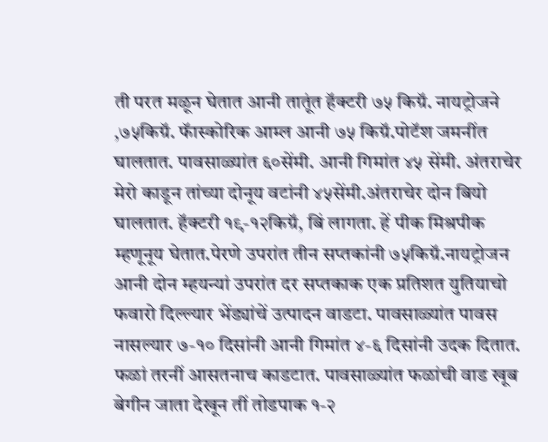ती परत मळून घेतात आनी तातूंत हॅक्टरी ७५ किग्रॅ. नायट्रोजने ,७५किग्रॅ. फॅास्कोरिक आम्ल आनी ७५ किग्रॅ.पोटॅश जमनींत घालतात. पावसाळ्यांत ६०सेंमी. आनी गिमांत ४५ सेंमी. अंतराचेर मेरो काडून तांच्या दोनूय वटांनी ४५सेंमी.अंतराचेर दोन बियो घालतात. हॅक्टरी १९-१२किग्रॅ, बिं लागता. हें पीक मिश्रपीक म्हणूनूय घेतात.पेरणे उपरांत तीन सप्तकांनी ७५किग्रॅ.नायट्रोजन आनी दोन म्हयन्यां उपरांत दर सप्तकाक एक प्रतिशत युतियाचो फवारो दिल्ल्यार भेंड्यांचें उत्पादन वाडटा. पावसाळ्यांत पावस नासल्यार ७-१० दिसांनी आनी गिमांत ४-६ दिसांनी उदक दितात.
फळां तरनीं आसतनाच काडटात. पावसाळ्यांत फळांची वाड खूब बेगीन जाता देखून तीं तोडपाक १-२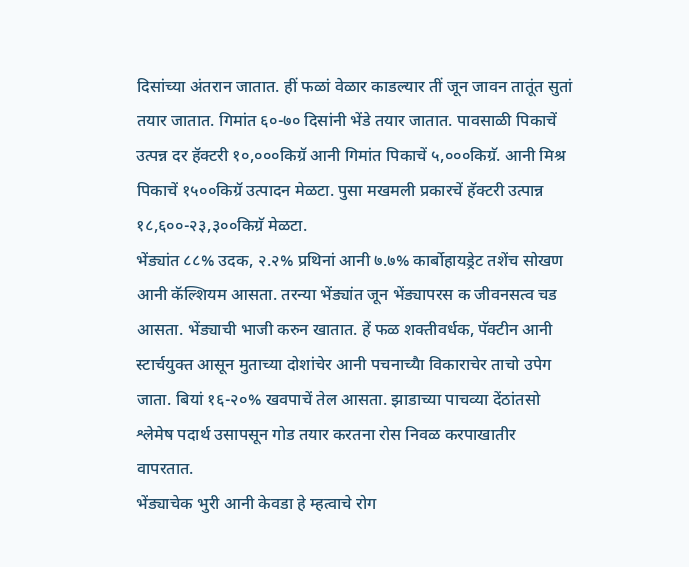दिसांच्या अंतरान जातात. हीं फळां वेळार काडल्यार तीं जून जावन तातूंत सुतां तयार जातात. गिमांत ६०-७० दिसांनी भेंडे तयार जातात. पावसाळी पिकाचें उत्पन्न दर हॅक्टरी १०,०००किग्रॅ आनी गिमांत पिकाचें ५,०००किग्रॅ. आनी मिश्र पिकाचें १५००किग्रॅ उत्पादन मेळटा. पुसा मखमली प्रकारचें हॅक्टरी उत्पान्न १८,६००-२३,३००किग्रॅ मेळटा.
भेंड्यांत ८८% उदक, २.२% प्रथिनां आनी ७.७% कार्बोहायड्रेट तशेंच सोखण आनी कॅल्शियम आसता. तरन्या भेंड्यांत जून भेंड्यापरस क जीवनसत्व चड आसता. भेंड्याची भाजी करुन खातात. हें फळ शक्तीवर्धक, पॅक्टीन आनी स्टार्चयुक्त आसून मुताच्या दोशांचेर आनी पचनाच्यैा विकाराचेर ताचो उपेग जाता. बियां १६-२०% खवपाचें तेल आसता. झाडाच्या पाचव्या देंठांतसो श्लेमेष पदार्थ उसापसून गोड तयार करतना रोस निवळ करपाखातीर वापरतात.
भेंड्याचेक भुरी आनी केवडा हे म्हत्वाचे रोग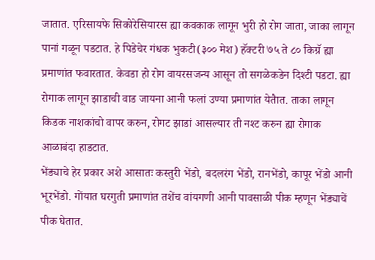जातात. एरिसायफे सिकोरेसियारस ह्या कवकाक लागून भुरी हो रोग जाता, जाका लागून पानां गळून पडटात. हे पिडेचेर गंधक भुकटी(३०० मेश) हॅक्टरी ७५ ते ८० किग्रॅ ह्या प्रमाणांत फवारतात. केवडा हो रोग वायरसजन्य आसून तो सगळेकडेन दिश्टी पडटा. ह्या रोगाक लागून झाडाची वाड जायना आनी फलां उण्या प्रमाणांत येतैात. ताका लागून किडक नाशकांचो वापर करुन, रोगट झाडां आसल्यार ती नश्ट करुन ह्या रोगाक आळाबंदा हाडटात.
भेंड्याचे हेर प्रकार अशे आसातः कस्तुरी भेंडो, बदलरंग भेंडो, रानभेंडो, कापूर भेंडो आनी भूरभेंडो. गोंयात घरगुती प्रमाणांत तशेंच वांयगणी आनी पावसाळी पीक म्हणून भेंड्याचें पीक घेतात.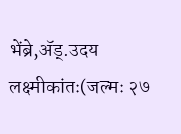भेंब्रे,ॲड्.उदय लक्ष्मीकांतः(जल्मः २७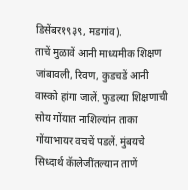डिसेंबर१९३९, मडगांव).
ताचें मुळावें आनी माध्यमीक शिक्षण जांबावली, रिवण, कुडचडें आनी वास्को हांगा जालें. फुडल्या शिक्षणाची सोय गोंयात नाशिल्यांन ताका गोंयाभायर वचचें पडलें. मुंबयचे सिध्दार्थ कॅालेजींतल्यान ताणें